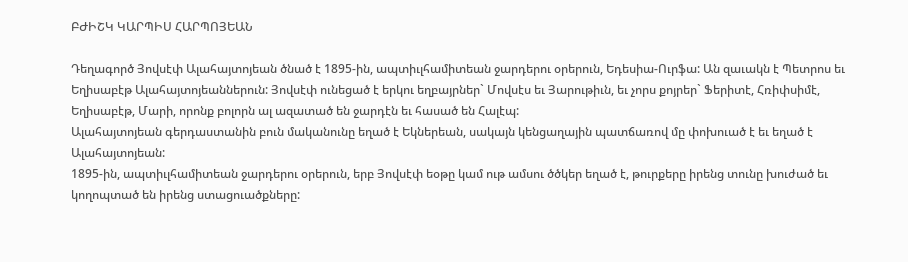ԲԺԻՇԿ ԿԱՐՊԻՍ ՀԱՐՊՈՅԵԱՆ

Դեղագործ Յովսէփ Ալահայտոյեան ծնած է 1895-ին, ապտիւլհամիտեան ջարդերու օրերուն, Եդեսիա-Ուրֆա: Ան զաւակն է Պետրոս եւ Եղիսաբէթ Ալահայտոյեաններուն: Յովսէփ ունեցած է երկու եղբայրներ` Մովսէս եւ Յարութիւն, եւ չորս քոյրեր` Ֆերիտէ, Հռիփսիմէ, Եղիսաբէթ, Մարի, որոնք բոլորն ալ ազատած են ջարդէն եւ հասած են Հալէպ:
Ալահայտոյեան գերդաստանին բուն մականունը եղած է Եկներեան, սակայն կենցաղային պատճառով մը փոխուած է եւ եղած է Ալահայտոյեան:
1895-ին, ապտիւլհամիտեան ջարդերու օրերուն, երբ Յովսէփ եօթը կամ ութ ամսու ծծկեր եղած է, թուրքերը իրենց տունը խուժած եւ կողոպտած են իրենց ստացուածքները: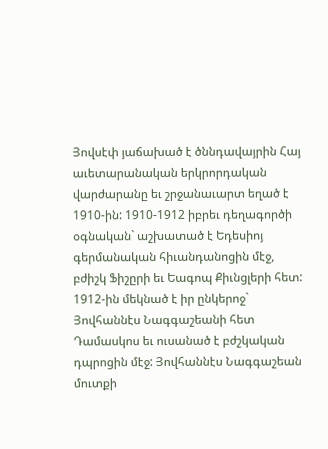Յովսէփ յաճախած է ծննդավայրին Հայ աւետարանական երկրորդական վարժարանը եւ շրջանաւարտ եղած է 1910-ին: 1910-1912 իբրեւ դեղագործի օգնական` աշխատած է Եդեսիոյ գերմանական հիւանդանոցին մէջ, բժիշկ Ֆիշըրի եւ Եագոպ Քիւնցլերի հետ:
1912-ին մեկնած է իր ընկերոջ` Յովհաննէս Նագգաշեանի հետ Դամասկոս եւ ուսանած է բժշկական դպրոցին մէջ: Յովհաննէս Նագգաշեան մուտքի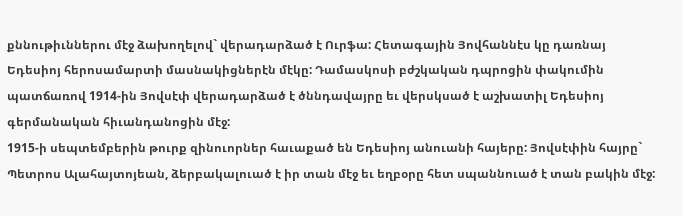քննութիւններու մէջ ձախողելով` վերադարձած է Ուրֆա: Հետագային Յովհաննէս կը դառնայ Եդեսիոյ հերոսամարտի մասնակիցներէն մէկը: Դամասկոսի բժշկական դպրոցին փակումին պատճառով 1914-ին Յովսէփ վերադարձած է ծննդավայրը եւ վերսկսած է աշխատիլ Եդեսիոյ գերմանական հիւանդանոցին մէջ:
1915-ի սեպտեմբերին թուրք զինուորներ հաւաքած են Եդեսիոյ անուանի հայերը: Յովսէփին հայրը` Պետրոս Ալահայտոյեան, ձերբակալուած է իր տան մէջ եւ եղբօրը հետ սպաննուած է տան բակին մէջ: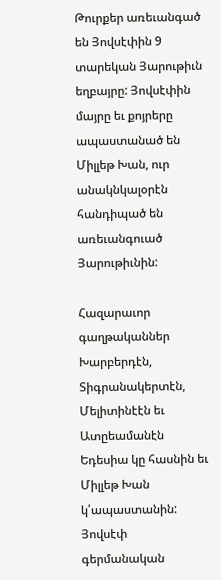Թուրքեր առեւանգած են Յովսէփին 9 տարեկան Յարութիւն եղբայրը: Յովսէփին մայրը եւ քոյրերը ապաստանած են Միլլեթ Խան, ուր անակնկալօրէն հանդիպած են առեւանգուած Յարութիւնին:

Հազարաւոր գաղթականներ Խարբերդէն, Տիգրանակերտէն, Մելիտինէէն եւ Ատըեամանէն Եդեսիա կը հասնին եւ Միլլեթ Խան կ՛ապաստանին: Յովսէփ գերմանական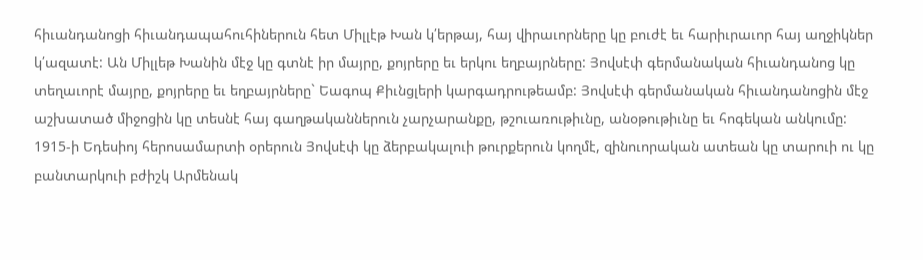հիւանդանոցի հիւանդապահուհիներուն հետ Միլլէթ Խան կ՛երթայ, հայ վիրաւորները կը բուժէ եւ հարիւրաւոր հայ աղջիկներ կ՛ազատէ: Ան Միլլեթ Խանին մէջ կը գտնէ իր մայրը, քոյրերը եւ երկու եղբայրները: Յովսէփ գերմանական հիւանդանոց կը տեղաւորէ մայրը, քոյրերը եւ եղբայրները` Եագոպ Քիւնցլերի կարգադրութեամբ: Յովսէփ գերմանական հիւանդանոցին մէջ աշխատած միջոցին կը տեսնէ հայ գաղթականներուն չարչարանքը, թշուառութիւնը, անօթութիւնը եւ հոգեկան անկումը:
1915-ի Եդեսիոյ հերոսամարտի օրերուն Յովսէփ կը ձերբակալուի թուրքերուն կողմէ, զինուորական ատեան կը տարուի ու կը բանտարկուի բժիշկ Արմենակ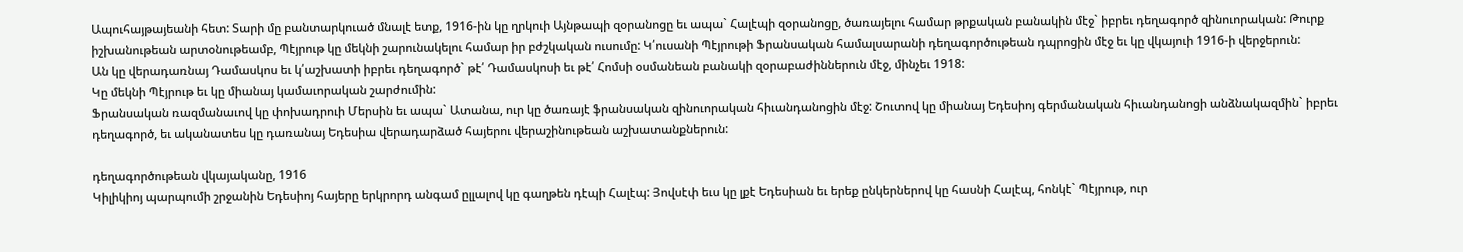Ապուհայթայեանի հետ: Տարի մը բանտարկուած մնալէ ետք, 1916-ին կը ղրկուի Այնթապի զօրանոցը եւ ապա` Հալէպի զօրանոցը, ծառայելու համար թրքական բանակին մէջ` իբրեւ դեղագործ զինուորական: Թուրք իշխանութեան արտօնութեամբ, Պէյրութ կը մեկնի շարունակելու համար իր բժշկական ուսումը: Կ՛ուսանի Պէյրութի Ֆրանսական համալսարանի դեղագործութեան դպրոցին մէջ եւ կը վկայուի 1916-ի վերջերուն:
Ան կը վերադառնայ Դամասկոս եւ կ՛աշխատի իբրեւ դեղագործ` թէ՛ Դամասկոսի եւ թէ՛ Հոմսի օսմանեան բանակի զօրաբաժիններուն մէջ, մինչեւ 1918:
Կը մեկնի Պէյրութ եւ կը միանայ կամաւորական շարժումին:
Ֆրանսական ռազմանաւով կը փոխադրուի Մերսին եւ ապա` Ատանա, ուր կը ծառայէ ֆրանսական զինուորական հիւանդանոցին մէջ: Շուտով կը միանայ Եդեսիոյ գերմանական հիւանդանոցի անձնակազմին` իբրեւ դեղագործ, եւ ականատես կը դառանայ Եդեսիա վերադարձած հայերու վերաշինութեան աշխատանքներուն:

դեղագործութեան վկայականը, 1916
Կիլիկիոյ պարպումի շրջանին Եդեսիոյ հայերը երկրորդ անգամ ըլլալով կը գաղթեն դէպի Հալէպ: Յովսէփ եւս կը լքէ Եդեսիան եւ երեք ընկերներով կը հասնի Հալէպ, հոնկէ` Պէյրութ, ուր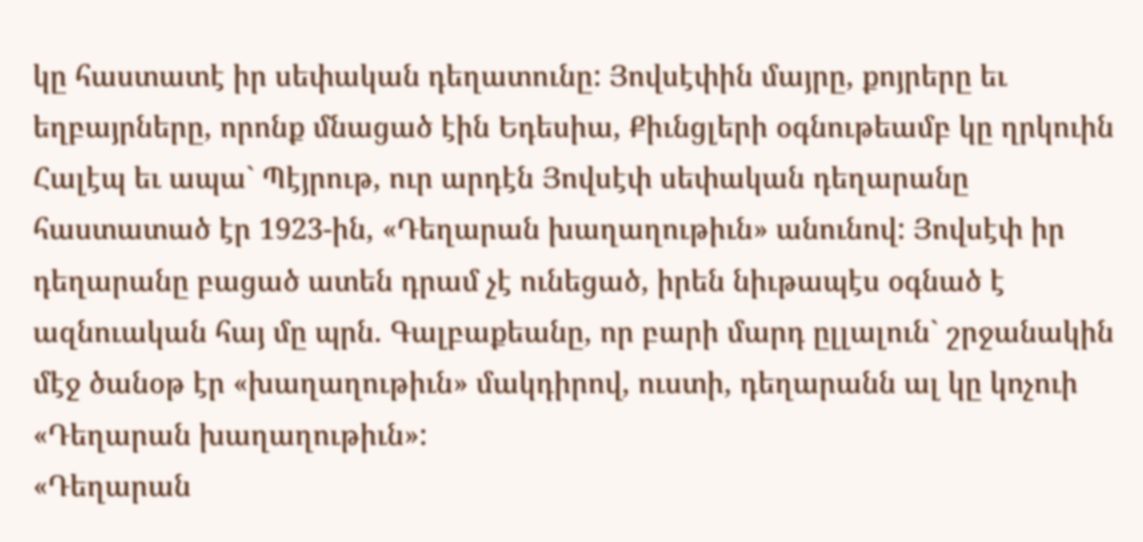կը հաստատէ իր սեփական դեղատունը: Յովսէփին մայրը, քոյրերը եւ եղբայրները, որոնք մնացած էին Եդեսիա, Քիւնցլերի օգնութեամբ կը ղրկուին Հալէպ եւ ապա` Պէյրութ, ուր արդէն Յովսէփ սեփական դեղարանը հաստատած էր 1923-ին, «Դեղարան խաղաղութիւն» անունով: Յովսէփ իր դեղարանը բացած ատեն դրամ չէ ունեցած, իրեն նիւթապէս օգնած է ազնուական հայ մը պրն. Գալբաքեանը, որ բարի մարդ ըլլալուն` շրջանակին մէջ ծանօթ էր «խաղաղութիւն» մակդիրով, ուստի, դեղարանն ալ կը կոչուի «Դեղարան խաղաղութիւն»:
«Դեղարան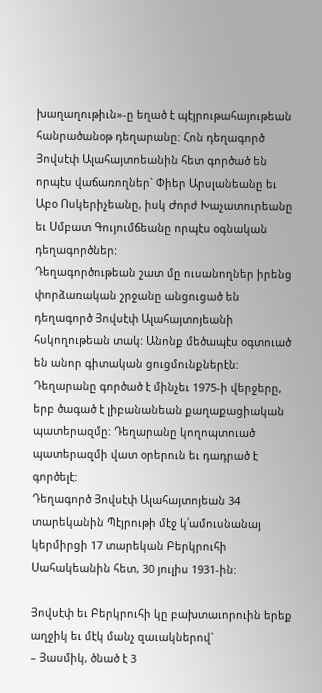խաղաղութիւն»-ը եղած է պէյրութահայութեան հանրածանօթ դեղարանը: Հոն դեղագործ Յովսէփ Ալահայտոեանին հետ գործած են որպէս վաճառողներ` Փիեր Արսլանեանը եւ Աբօ Ոսկերիչեանը, իսկ Ժորժ Խաչատուրեանը եւ Սմբատ Գույումճեանը որպէս օգնական դեղագործներ:
Դեղագործութեան շատ մը ուսանողներ իրենց փորձառական շրջանը անցուցած են դեղագործ Յովսէփ Ալահայտոյեանի հսկողութեան տակ: Անոնք մեծապէս օգտուած են անոր գիտական ցուցմունքներէն:
Դեղարանը գործած է մինչեւ 1975-ի վերջերը, երբ ծագած է լիբանանեան քաղաքացիական պատերազմը: Դեղարանը կողոպտուած պատերազմի վատ օրերուն եւ դադրած է գործելէ:
Դեղագործ Յովսէփ Ալահայտոյեան 34 տարեկանին Պէյրութի մէջ կ՛ամուսնանայ կերմիրցի 17 տարեկան Բերկրուհի Սահակեանին հետ, 30 յուլիս 1931-ին:

Յովսէփ եւ Բերկրուհի կը բախտաւորուին երեք աղջիկ եւ մէկ մանչ զաւակներով`
– Յասմիկ, ծնած է 3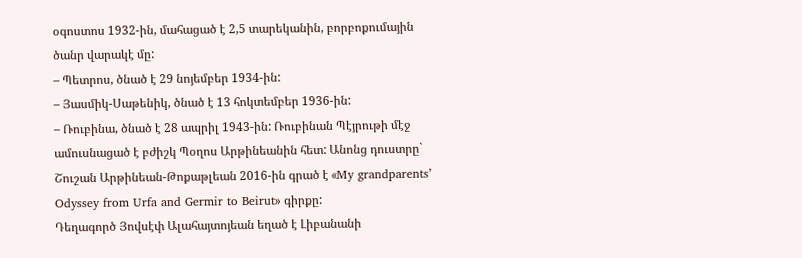օգոստոս 1932-ին, մահացած է 2,5 տարեկանին, բորբոքումային ծանր վարակէ մը:
– Պետրոս, ծնած է 29 նոյեմբեր 1934-ին:
– Յասմիկ-Սաթենիկ, ծնած է 13 հոկտեմբեր 1936-ին:
– Ռուբինա, ծնած է 28 ապրիլ 1943-ին: Ռուբինան Պէյրութի մէջ ամուսնացած է բժիշկ Պօղոս Արթինեանին հետ: Անոնց դուստրը` Շուշան Արթինեան-Թոքաթլեան 2016-ին գրած է «My grandparents’ Odyssey from Urfa and Germir to Beirut» գիրքը:
Դեղագործ Յովսէփ Ալահայտոյեան եղած է Լիբանանի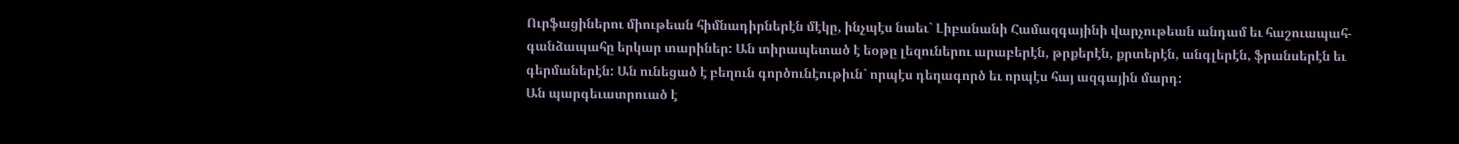Ուրֆացիներու միութեան հիմնադիրներէն մէկը, ինչպէս նաեւ` Լիբանանի Համազգայինի վարչութեան անդամ եւ հաշուապահ-գանձապահը երկար տարիներ: Ան տիրապետած է եօթը լեզուներու արաբերէն, թրքերէն, քրտերէն, անգլերէն, ֆրանսերէն եւ գերմաներէն: Ան ունեցած է բեղուն գործունէութիւն` որպէս դեղագործ եւ որպէս հայ ազգային մարդ:
Ան պարգեւատրուած է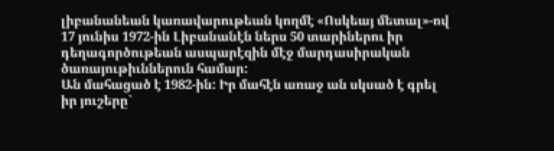լիբանանեան կառավարութեան կողմէ «Ոսկեայ մետալ»-ով 17 յունիս 1972-ին Լիբանանէն ներս 50 տարիներու իր դեղագործութեան ասպարէզին մէջ մարդասիրական ծառայութիւններուն համար:
Ան մահացած է 1982-ին: Իր մահէն առաջ ան սկսած է գրել իր յուշերը`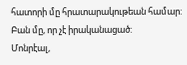հատորի մը հրատարակութեան համար: Բան մը, որ չէ իրականացած:
Մոնրէալ,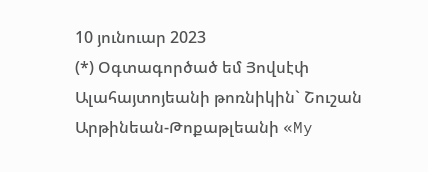10 յունուար 2023
(*) Օգտագործած եմ Յովսէփ Ալահայտոյեանի թոռնիկին` Շուշան Արթինեան-Թոքաթլեանի «My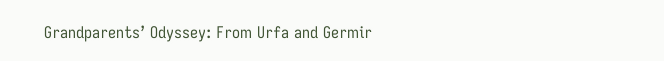Grandparents’ Odyssey: From Urfa and Germir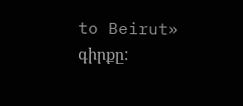to Beirut» գիրքը: